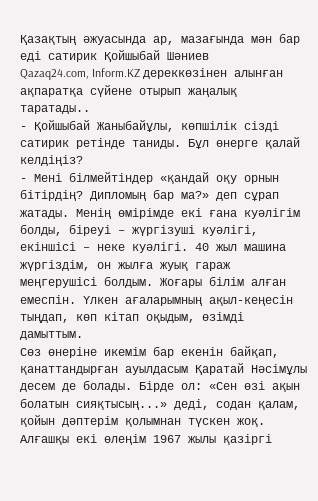Қазақтың әжуасында ар, мазағында мән бар еді сатирик Қойшыбай Шәниев
Qazaq24.com, Inform.KZ дереккөзінен алынған ақпаратқа сүйене отырып жаңалық таратады..
- Қойшыбай Жаныбайұлы, көпшілік сізді сатирик ретінде таниды. Бұл өнерге қалай келдіңіз?
- Мені білмейтіндер «қандай оқу орнын бітірдің? Дипломың бар ма?» деп сұрап жатады. Менің өмірімде екі ғана куәлігім болды, біреуі – жүргізуші куәлігі, екіншісі – неке куәлігі. 40 жыл машина жүргіздім, он жылға жуық гараж меңгерушісі болдым. Жоғары білім алған емеспін. Үлкен ағаларымның ақыл-кеңесін тыңдап, көп кітап оқыдым, өзімді дамыттым.
Сөз өнеріне икемім бар екенін байқап, қанаттандырған ауылдасым Қаратай Нәсімұлы десем де болады. Бірде ол: «Сен өзі ақын болатын сияқтысың...» деді, содан қалам, қойын дәптерім қолымнан түскен жоқ.
Алғашқы екі өлеңім 1967 жылы қазіргі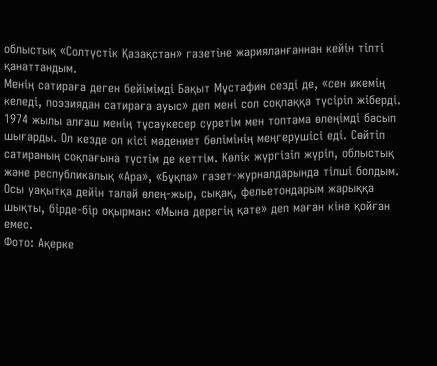облыстық «Солтүстік Қазақстан» газетіне жарияланғаннан кейін тіпті қанаттандым.
Менің сатираға деген бейімімді Бақыт Мұстафин сезді де, «сен икемің келеді, поэзиядан сатираға ауыс» деп мені сол соқпаққа түсіріп жіберді. 1974 жылы алғаш менің тұсаукесер суретім мен топтама өлеңімді басып шығарды. Ол кезде ол кісі мәдениет бөлімінің меңгерушісі еді. Сөйтіп сатираның соқпағына түстім де кеттім. Көлік жүргізіп жүріп, облыстық және республикалық «Ара», «Бұқпа» газет-журналдарында тілші болдым. Осы уақытқа дейін талай өлең-жыр, сықақ, фельетондарым жарыққа шықты, бірде-бір оқырман: «Мына дерегің қате» деп маған кінә қойған емес.
Фото: Ақерке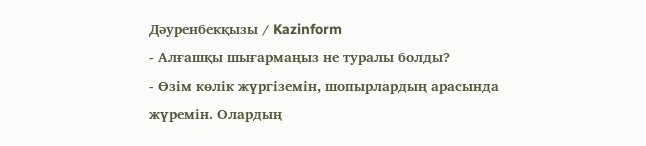Дәуренбекқызы / Kazinform
- Алғашқы шығармаңыз не туралы болды?
- Өзім көлік жүргіземін, шопырлардың арасында жүремін. Олардың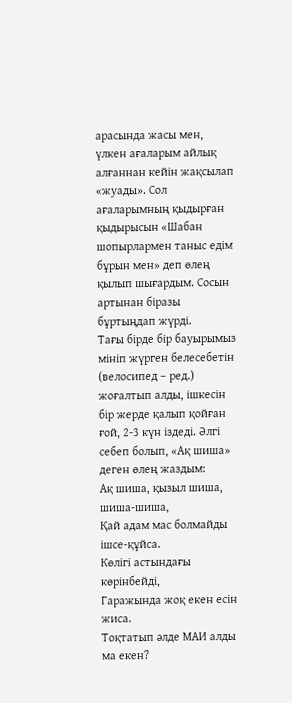арасында жасы мен, үлкен ағаларым айлық алғаннан кейін жақсылап «жуады». Сол ағаларымның қыдырған қыдырысын «Шабан шопырлармен таныс едім бұрын мен» деп өлең қылып шығардым. Сосын артынан біразы бұртыңдап жүрді.
Тағы бірде бір бауырымыз мініп жүрген белесебетін (велосипед – ред.) жоғалтып алды, ішкесін бір жерде қалып қойған ғой, 2-3 күн іздеді. Әлгі себеп болып, «Ақ шиша» деген өлең жаздым:
Ақ шиша, қызыл шиша, шиша-шиша,
Қай адам мас болмайды ішсе-құйса.
Көлігі астындағы көрінбейді,
Гаражында жоқ екен есін жиса.
Тоқтатып әлде МАИ алды ма екен?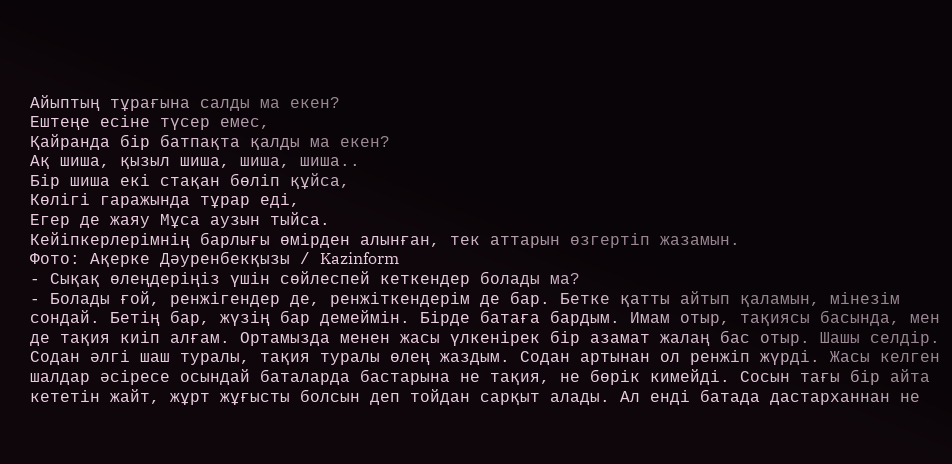Айыптың тұрағына салды ма екен?
Ештеңе есіне түсер емес,
Қайранда бір батпақта қалды ма екен?
Ақ шиша, қызыл шиша, шиша, шиша..
Бір шиша екі стақан бөліп құйса,
Көлігі гаражында тұрар еді,
Егер де жаяу Мұса аузын тыйса.
Кейіпкерлерімнің барлығы өмірден алынған, тек аттарын өзгертіп жазамын.
Фото: Ақерке Дәуренбекқызы / Kazinform
- Сықақ өлеңдеріңіз үшін сөйлеспей кеткендер болады ма?
- Болады ғой, ренжігендер де, ренжіткендерім де бар. Бетке қатты айтып қаламын, мінезім сондай. Бетің бар, жүзің бар демеймін. Бірде батаға бардым. Имам отыр, тақиясы басында, мен де тақия киіп алғам. Ортамызда менен жасы үлкенірек бір азамат жалаң бас отыр. Шашы селдір. Содан әлгі шаш туралы, тақия туралы өлең жаздым. Содан артынан ол ренжіп жүрді. Жасы келген шалдар әсіресе осындай баталарда бастарына не тақия, не бөрік кимейді. Сосын тағы бір айта кететін жайт, жұрт жұғысты болсын деп тойдан сарқыт алады. Ал енді батада дастарханнан не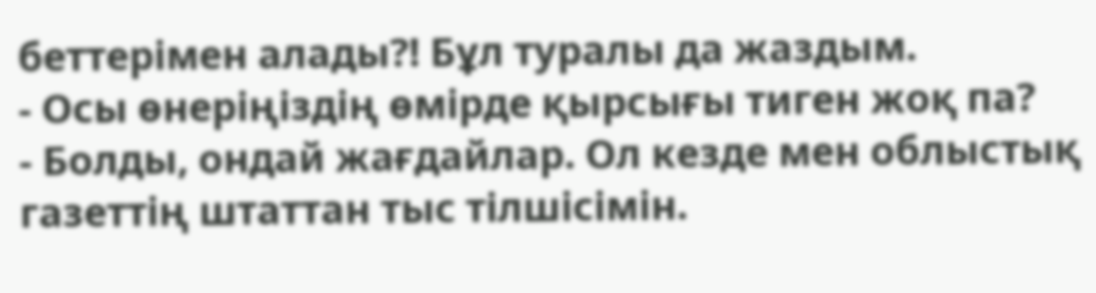беттерімен алады?! Бұл туралы да жаздым.
- Осы өнеріңіздің өмірде қырсығы тиген жоқ па?
- Болды, ондай жағдайлар. Ол кезде мен облыстық газеттің штаттан тыс тілшісімін.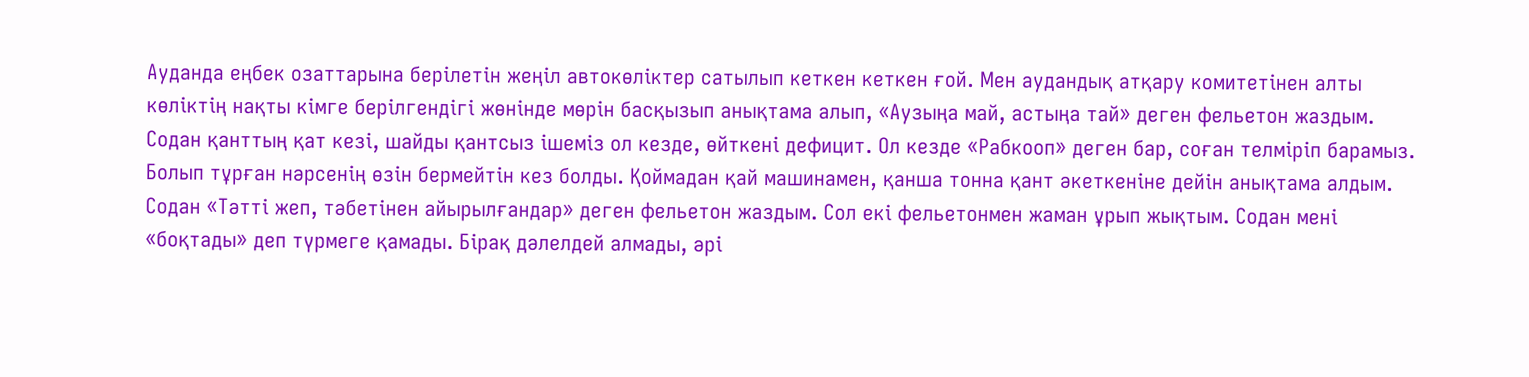Ауданда еңбек озаттарына берілетін жеңіл автокөліктер сатылып кеткен кеткен ғой. Мен аудандық атқару комитетінен алты көліктің нақты кімге берілгендігі жөнінде мөрін басқызып анықтама алып, «Аузыңа май, астыңа тай» деген фельетон жаздым.
Содан қанттың қат кезі, шайды қантсыз ішеміз ол кезде, өйткені дефицит. Ол кезде «Рабкооп» деген бар, соған телміріп барамыз. Болып тұрған нәрсенің өзін бермейтін кез болды. Қоймадан қай машинамен, қанша тонна қант әкеткеніне дейін анықтама алдым. Содан «Тәтті жеп, тәбетінен айырылғандар» деген фельетон жаздым. Сол екі фельетонмен жаман ұрып жықтым. Содан мені «боқтады» деп түрмеге қамады. Бірақ дәлелдей алмады, әрі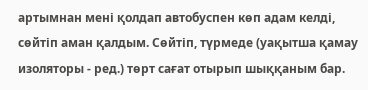артымнан мені қолдап автобуспен көп адам келді, сөйтіп аман қалдым. Сөйтіп, түрмеде (уақытша қамау изоляторы - ред.) төрт сағат отырып шыққаным бар.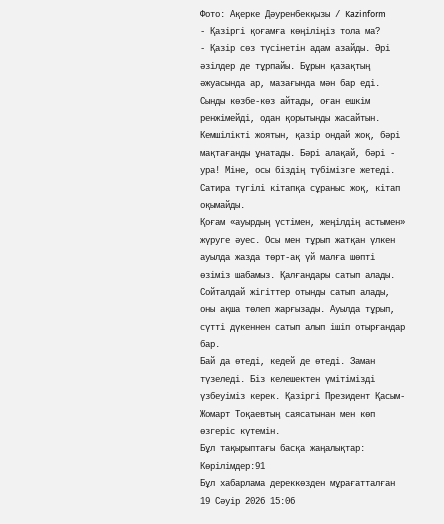Фото: Ақерке Дәуренбекқызы / Kazinform
- Қазіргі қоғамға көңіліңіз тола ма?
- Қазір сөз түсінетін адам азайды. Әрі әзілдер де тұрпайы. Бұрын қазақтың әжуасында ар, мазағында мән бар еді. Сынды көзбе-көз айтады, оған ешкім ренжімейді, одан қорытынды жасайтын. Кемшілікті жоятын, қазір ондай жоқ, бәрі мақтағанды ұнатады. Бәрі алақай, бәрі - ура! Міне, осы біздің түбімізге жетеді. Сатира түгілі кітапқа сұраныс жоқ, кітап оқымайды.
Қоғам «ауырдың үстімен, жеңілдің астымен» жүруге әуес. Осы мен тұрып жатқан үлкен ауылда жазда төрт-ақ үй малға шөпті өзіміз шабамыз. Қалғандары сатып алады. Сойталдай жігіттер отынды сатып алады, оны ақша төлеп жарғызады. Ауылда тұрып, сүтті дүкеннен сатып алып ішіп отырғандар бар.
Бай да өтеді, кедей де өтеді. Заман түзеледі. Біз келешектен үмітімізді үзбеуіміз керек. Қазіргі Президент Қасым-Жомарт Тоқаевтың саясатынан мен көп өзгеріс күтемін.
Бұл тақырыптағы басқа жаңалықтар:
Көрілімдер:91
Бұл хабарлама дереккөзден мұрағатталған 19 Сәуір 2026 15:06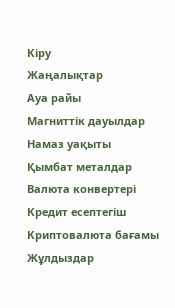Кіру
Жаңалықтар
Ауа райы
Магниттік дауылдар
Намаз уақыты
Қымбат металдар
Валюта конвертері
Кредит есептегіш
Криптовалюта бағамы
Жұлдыздар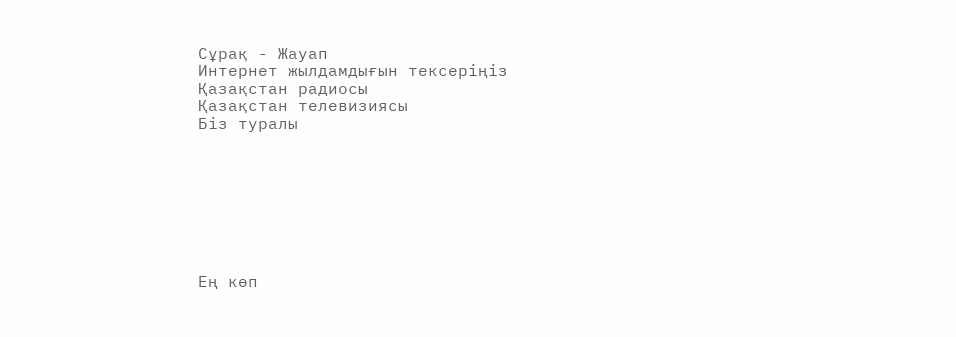Сұрақ - Жауап
Интернет жылдамдығын тексеріңіз
Қазақстан радиосы
Қазақстан телевизиясы
Біз туралы








Ең көп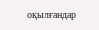оқылғандар